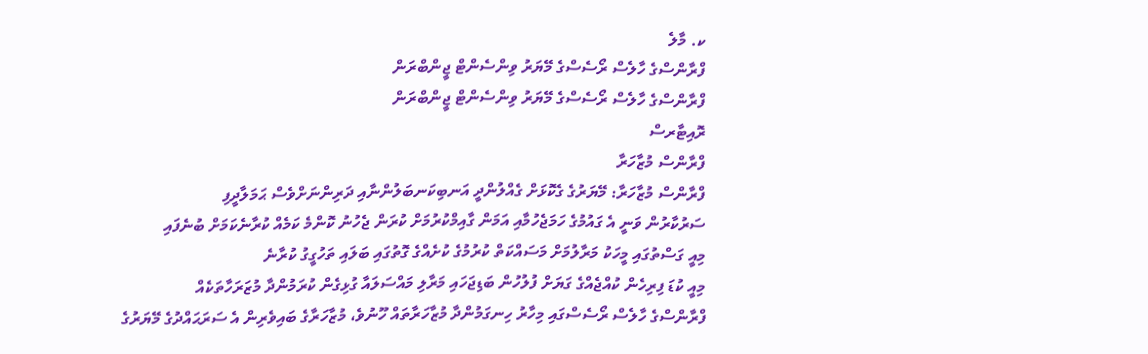ކ. މާލެ
ފްރާންސްގެ ހާލެސް ރޯސެސްގެ މޭޔަރު ވިންސެންޓް ޖީންބްރަން
ފްރާންސްގެ ހާލެސް ރޯސެސްގެ މޭޔަރު ވިންސެންޓް ޖީންބްރަން
ރޮއިޓާރސް
ފްރާންސް މުޒާހަރާ
ފްރާންސް މުޒާހަރާ: މޭޔަރުގެ ގެކޮޅަށް ގެއްލުންދީ އަނބިކަނބަލުންނާއި ދަރިންނަށްވެސް ޙަމަލާދީފި
ސަރުކާރުން ވަނީ އެ ގައުމުގެ ހަމަޖެހުމާއި އަމަން ގާއިމްކުރުމަށް ކުރަން ޖެހުނު ކޮންމެ ކަމެއް ކުރާނެކަމަށް ބުނެފައި
މިއީ ގަސްތުގައި މީހަކު މަރާލުމަށް މަސައްކަތް ކުރުމުގެ ކުށެއްގެ ގޮތުގައި ބަލައި ތަހުގީގު ކުރާނެ
މިއީ ކުޑަ ފިރިހެން ކުއްޖެއްގެ ގަޔަށް ފުލުހުން ބަޑިޖަހައި މަރާލި މައްސަލައާ ގުޅިގެން ކުރަމުންދާ މުޒަރަހާތަކެއް
ފްރާންސްގެ ހާލެސް ރޯސެސްގައި މިހާރު ހިނގަމުންދާ މުޒާހަރާތައް ހޫނުވެ، މުޒާހަރާގެ ބައިވެރިން އެ ސަރަޙައްދުގެ މޭޔަރުގެ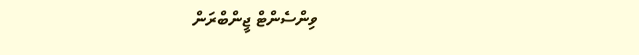ވިންސެންޓް ޖީންބްރަން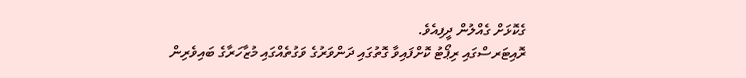ގެކޮޅަށް ގެއްލުން ދީފިއެވެ.
ރޮއިޓަރސްގައި ރިޕޯޓު ކޮށްފައިވާ ގޮތުގައި ދަންވަރުގެ ވަގުތެއްގައި މުޒާހަރާގެ ބައިވެރިން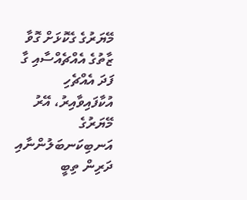މޭޔަރުގެ ގެކޮޅަށް ގޮވާ ޒާތުގެ އެއްޗެއްސާއި ގާ ފަދަ އެއްޗެހި އުކާފައިވާއިރު، އޭރު މޭޔަރުގެ އަނބިކަނބަލުންނާއި ދަރިން ތިބީ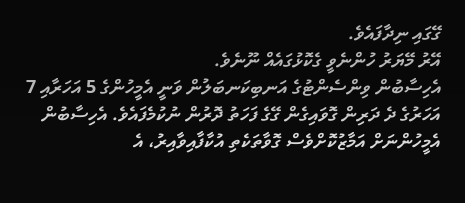ގޭގައި ނިދާފައެވެ.
އޭރު މޭޔަރު ހުންނެވީ ގެކޮޅުގައެއް ނޫނެވެ.
އެހިސާބުން ވިންސެންޓުގެ އަނބިކަނބަލުން ވަނީ އެމީހުންގެ 5 އަހަރާއި 7 އަހަރުގެ ދެ ދަރިން ގޮވައިގެން ގޭގެ ފަހަތު ދޮރުން ނުކުމެފައެވެ. އެހިސާބުން އެމީހުންނަށް އަމާޒުކޮށްވެސް ގޮވާތަކެތި އުކާފާއިވާއިރު، އެ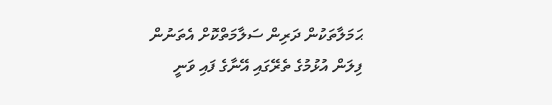ޙަމަލާތަކުން ދަރިން ސަލާމަތްކޮށް އެތަނުން ފިލަން އުޅުމުގެ ތެރޭގައި އޭނާގެ ފައި ވަނީ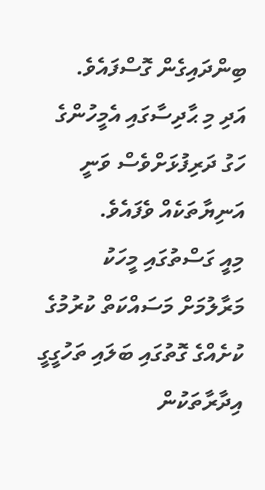ބިންދައިގެން ގޮސްފައެވެ.
އަދި މި ޙާދިސާގައި އެމީހުންގެ ހަގު ދަރިފުޅަށްވެސް ވަނީ އަނިޔާތަކެއް ވެފައެވެ.
މިއީ ގަސްތުގައި މީހަކު މަރާލުމަށް މަސައްކަތް ކުރުމުގެ ކުށެއްގެ ގޮތުގައި ބަލައި ތަހުގީގީ އިދާރާތަކުން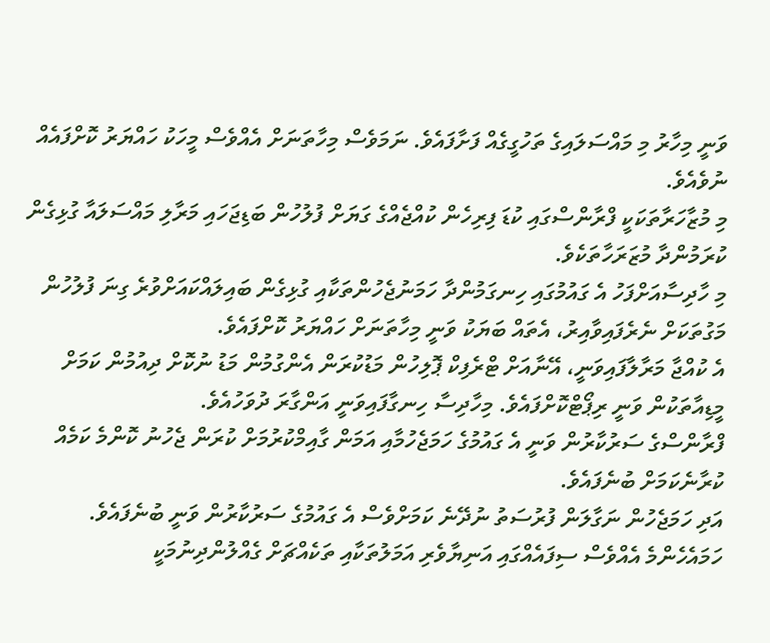ވަނީ މިހާރު މި މައްސަލައިގެ ތަހުގީގެއް ފަށާފައެވެ. ނަމަވެސް މިހާތަނަށް އެއްވެސް މީހަކު ހައްޔަރު ކޮށްފައެއް ނުވެއެވެ.
މި މުޒާހަރާތަކަކީ ފްރާންސްގައި ކުޑަ ފިރިހެން ކުއްޖެއްގެ ގަޔަށް ފުލުހުން ބަޑިޖަހައި މަރާލި މައްސަލައާ ގުޅިގެން ކުރަމުންދާ މުޒަރަހާތަކެވެ.
މި ހާދިސާއަށްފަހު އެ ގައުމުގައި ހިނގަމުންދާ ހަމަނުޖެހުންތަކާއި ގުޅިގެން ބައިލައްކައަށްވުރެ ގިނަ ފުލުހުން މަގުތަކަށް ނެރެފައިވާއިރު، އެތައް ބަޔަކު ވަނީ މިހާތަނަށް ހައްޔަރު ކޮށްފައެވެ.
އެ ކުއްޖާ މަރާލާފައިވަނީ، އޭނާއަށް ޓްރެފިކް ޕޮލިހުން މަޑުކުރަން އެންގުމުން މަޑު ނުކޮށް ދިއުމުން ކަމަށް މީޑިއާތަކުން ވަނީ ރިޕޯޓްކޮށްފައެވެ. މިހާދިސާ ހިނގާފައިވަނީ އަންގާރަ ދުވަހުއެވެ.
ފްރާންސްގެ ސަރުކާރުން ވަނީ އެ ގައުމުގެ ހަމަޖެހުމާއި އަމަން ގާއިމްކުރުމަށް ކުރަން ޖެހުނު ކޮންމެ ކަމެއް ކުރާނެކަމަށް ބުނެފައެވެ.
އަދި ހަމަޖެހުން ނަގާލަން ފުރުސަތު ނުދޭނެ ކަމަށްވެސް އެ ގައުމުގެ ސަރުކާރުން ވަނީ ބުނެފައެވެ.
ހަމައެހެންމެ އެއްވެސް ސިފައެއްގައި އަނިޔާވެރި އަމަލުތަކާއި ތަކެއްޗަށް ގެއްލުންދިނުމަކީ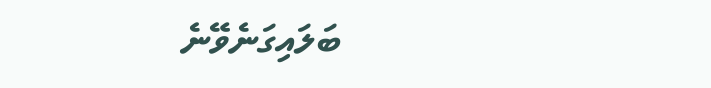ބަލައިގަނެވޭނެ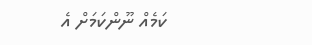ކަމެއް ނޫންކަމަށް އެ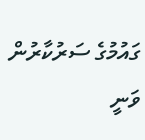ގައުމުގެ ސަރުކާރުން ވަނީ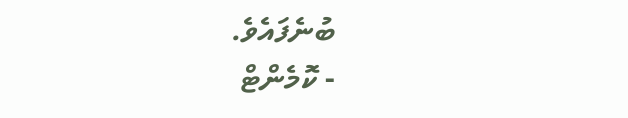ބުނެފައެވެ.
- ކޮމެންޓް